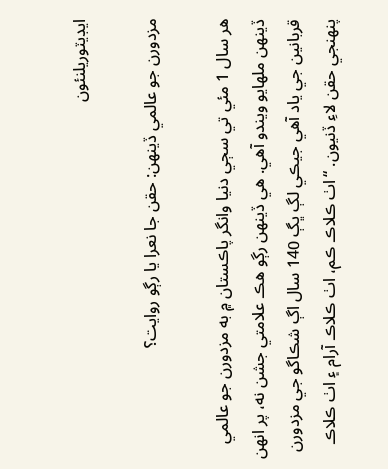ايڊيٽوريلنئون

مزدورن جو عالمي ڏينهن: حقن جا نعرا يا رڳو روايت؟

هر سال 1 مئي تي سڄي دنيا وانگر پاڪستان ۾ به مزدورن جو عالمي ڏينهن ملهايو ويندو آهي. هي ڏينهن رڳو هڪ علامتي جشن نه، پر انهن قربانين جي ياد آهي جيڪي لڳ ڀڳ 140 سال اڳ شڪاگو جي مزدورن پنهنجي حقن لاءِ ڏنيون. “اٺ ڪلاڪ ڪم، اٺ ڪلاڪ آرام ۽ اٺ ڪلاڪ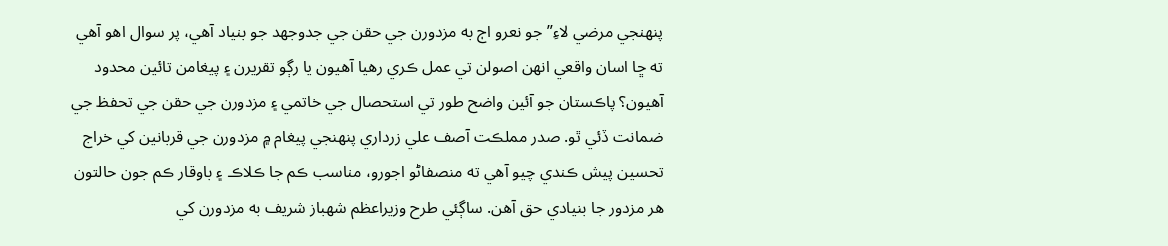پنهنجي مرضي لاءِ” جو نعرو اڄ به مزدورن جي حقن جي جدوجهد جو بنياد آهي، پر سوال اهو آهي ته ڇا اسان واقعي انهن اصولن تي عمل ڪري رهيا آهيون يا رڳو تقريرن ۽ پيغامن تائين محدود آهيون؟ پاڪستان جو آئين واضح طور تي استحصال جي خاتمي ۽ مزدورن جي حقن جي تحفظ جي ضمانت ڏئي ٿو. صدر مملڪت آصف علي زرداري پنهنجي پيغام ۾ مزدورن جي قربانين کي خراج تحسين پيش ڪندي چيو آهي ته منصفاڻو اجورو، مناسب ڪم جا ڪلاڪ ۽ باوقار ڪم جون حالتون هر مزدور جا بنيادي حق آهن. ساڳئي طرح وزيراعظم شهباز شريف به مزدورن کي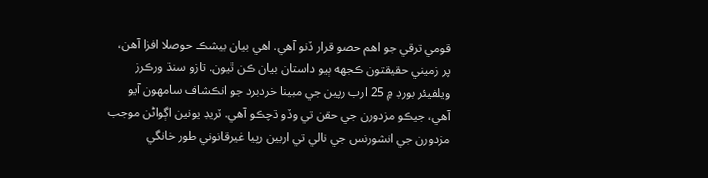قومي ترقي جو اهم حصو قرار ڏنو آهي. اهي بيان بيشڪ حوصلا افزا آهن، پر زميني حقيقتون ڪجهه ٻيو داستان بيان ڪن ٿيون. تازو سنڌ ورڪرز ويلفيئر بورڊ ۾ 25 ارب رپين جي مبينا خردبرد جو انڪشاف سامهون آيو آهي، جيڪو مزدورن جي حقن تي وڏو ڌچڪو آهي. ٽريڊ يونين اڳواڻن موجب مزدورن جي انشورنس جي نالي تي اربين رپيا غيرقانوني طور خانگي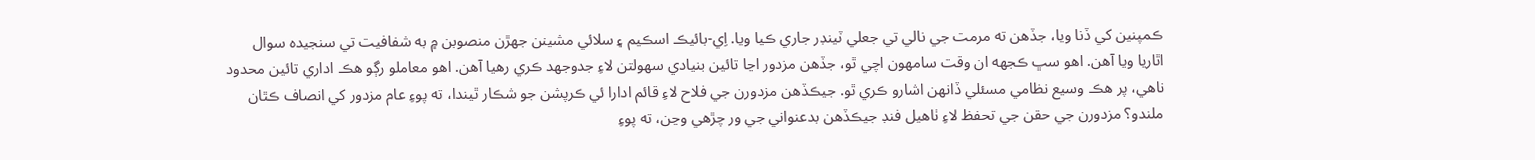ڪمپنين کي ڏنا ويا، جڏهن ته مرمت جي نالي تي جعلي ٽينڊر جاري ڪيا ويا. اِي-بائيڪ اسڪيم ۽ سلائي مشينن جهڙن منصوبن ۾ به شفافيت تي سنجيده سوال اٿاريا ويا آهن. اهو سڀ ڪجهه ان وقت سامهون اچي ٿو، جڏهن مزدور اڃا تائين بنيادي سهولتن لاءِ جدوجهد ڪري رهيا آهن. اهو معاملو رڳو هڪ اداري تائين محدود ناهي، پر هڪ وسيع نظامي مسئلي ڏانهن اشارو ڪري ٿو. جيڪڏهن مزدورن جي فلاح لاءِ قائم ادارا ئي ڪرپشن جو شڪار ٿيندا، ته پوءِ عام مزدور کي انصاف ڪٿان ملندو؟ مزدورن جي حقن جي تحفظ لاءِ ٺاهيل فنڊ جيڪڏهن بدعنواني جي ور چڙهي وڃن، ته پوءِ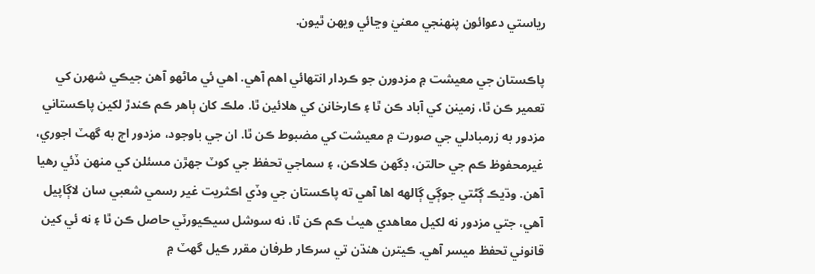رياستي دعوائون پنهنجي معنيٰ وڃائي ويهن ٿيون.

پاڪستان جي معيشت ۾ مزدورن جو ڪردار انتهائي اهم آهي. اهي ئي ماڻهو آهن جيڪي شهرن کي تعمير ڪن ٿا، زمينن کي آباد ڪن ٿا ۽ ڪارخانن کي هلائين ٿا. ملڪ کان ٻاهر ڪم ڪندڙ لکين پاڪستاني مزدور به زرمبادلي جي صورت ۾ معيشت کي مضبوط ڪن ٿا. ان جي باوجود، مزدور اڄ به گهٽ اجوري، غيرمحفوظ ڪم جي حالتن، ڊگهن ڪلاڪن، ۽ سماجي تحفظ جي کوٽ جهڙن مسئلن کي منهن ڏئي رهيا آهن. وڌيڪ ڳڻتي جوڳي ڳالهه اها آهي ته پاڪستان جي وڏي اڪثريت غير رسمي شعبي سان لاڳاپيل آهي، جتي مزدور نه لکيل معاهدي هيٺ ڪم ڪن ٿا، نه سوشل سيڪيورٽي حاصل ڪن ٿا ۽ نه ئي کين قانوني تحفظ ميسر آهي. ڪيترن هنڌن تي سرڪار طرفان مقرر ڪيل گهٽ ۾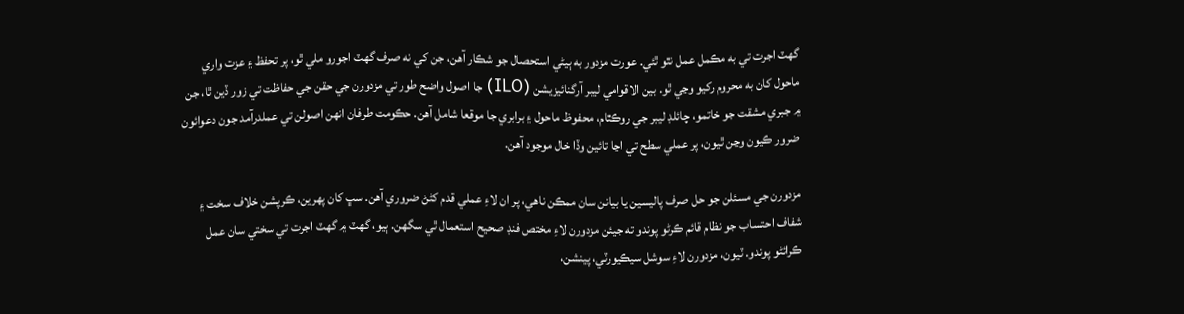گهٽ اجرت تي به مڪمل عمل نٿو ٿئي. عورت مزدور به ٻيڻي استحصال جو شڪار آهن، جن کي نه صرف گهٽ اجورو ملي ٿو، پر تحفظ ۽ عزت واري ماحول کان به محروم رکيو وڃي ٿو. بين الاقوامي ليبر آرگنائيزيشن (ILO) جا اصول واضح طور تي مزدورن جي حقن جي حفاظت تي زور ڏين ٿا، جن ۾ جبري مشقت جو خاتمو، چائلڊ ليبر جي روڪٿام، محفوظ ماحول ۽ برابري جا موقعا شامل آهن. حڪومت طرفان انهن اصولن تي عملدرآمد جون دعوائون ضرور ڪيون وڃن ٿيون، پر عملي سطح تي اڃا تائين وڏا خال موجود آهن.

مزدورن جي مسئلن جو حل صرف پاليسين يا بيانن سان ممڪن ناهي، پر ان لاءِ عملي قدم کڻڻ ضروري آهن. سڀ کان پهرين، ڪرپشن خلاف سخت ۽ شفاف احتساب جو نظام قائم ڪرڻو پوندو ته جيئن مزدورن لاءِ مختص فنڊ صحيح استعمال ٿي سگهن. ٻيو، گهٽ ۾ گهٽ اجرت تي سختي سان عمل ڪرائڻو پوندو. ٽيون، مزدورن لاءِ سوشل سيڪيورٽي، پينشن،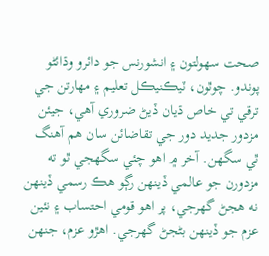صحت سهولتون ۽ انشورنس جو دائرو وڌائڻو پوندو. چوٿون، ٽيڪنيڪل تعليم ۽ مهارتن جي ترقي تي خاص ڌيان ڏيڻ ضروري آهي، جيئن مزدور جديد دور جي تقاضائن سان هم آهنگ ٿي سگهن. آخر ۾ اهو چئي سگهجي ٿو ته مزدورن جو عالمي ڏينهن رڳو هڪ رسمي ڏينهن نه هجڻ گهرجي، پر اهو قومي احتساب ۽ نئين عزم جو ڏينهن بڻجڻ گهرجي. اهڙو عزم، جنهن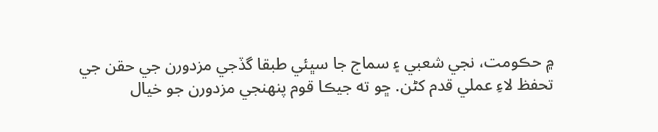۾ حڪومت، نجي شعبي ۽ سماج جا سڀئي طبقا گڏجي مزدورن جي حقن جي تحفظ لاءِ عملي قدم کڻن. ڇو ته جيڪا قوم پنهنجي مزدورن جو خيال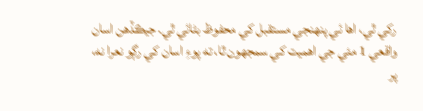رکي ٿي، اها ئي پنهنجي مستقبل کي محفوظ بڻائي ٿي. جيڪڏهن اسان واقعي 1 مئي جي اهميت کي سمجهون ٿا، ته پوءِ اسان کي رڳو نعرا نه، پر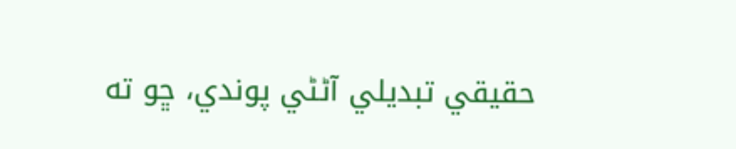حقيقي تبديلي آڻڻي پوندي، ڇو ته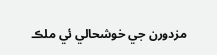مزدورن جي خوشحالي ئي ملڪ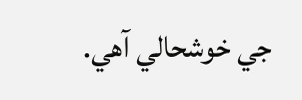جي خوشحالي آهي.